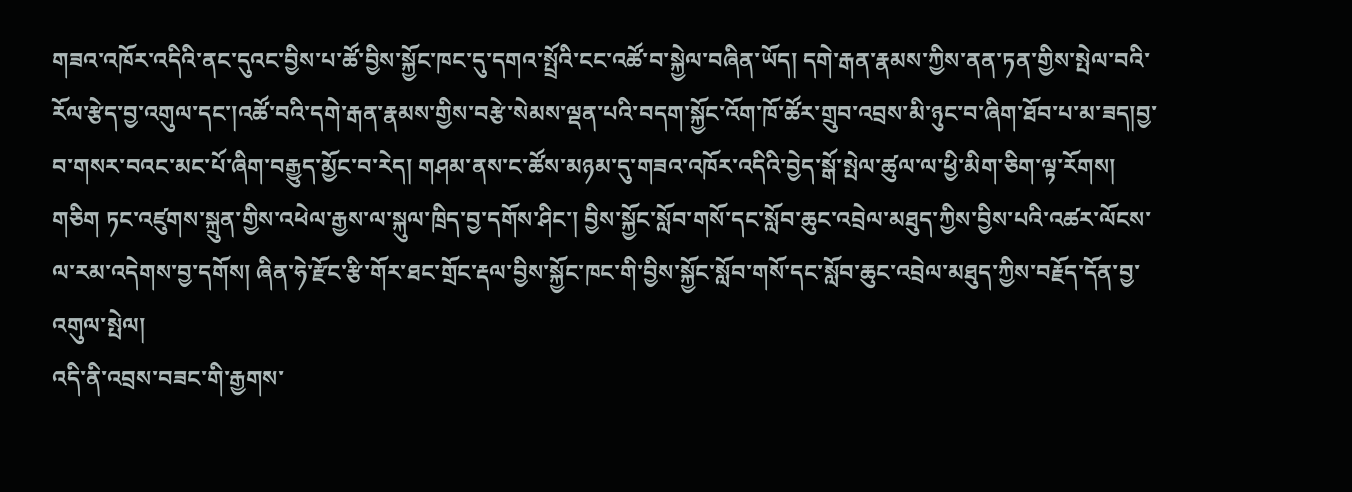གཟའ་འཁོར་འདིའི་ནང་དུའང་བྱིས་པ་ཚོ་བྱིས་སྐྱོང་ཁང་དུ་དགའ་སྤྲོའི་ངང་འཚོ་བ་སྐྱེལ་བཞིན་ཡོད། དགེ་རྒན་རྣམས་ཀྱིས་ནན་ཏན་གྱིས་སྤེལ་བའི་རོལ་རྩེད་བྱ་འགུལ་དང་།འཚོ་བའི་དགེ་རྒན་རྣམས་གྱིས་བརྩེ་སེམས་ལྡན་པའི་བདག་སྐྱོང་འོག་ཁོ་ཚོར་གྲུབ་འབྲས་མི་ཉུང་བ་ཞིག་ཐོབ་པ་མ་ཟད།བྱ་བ་གསར་བའང་མང་པོ་ཞིག་བརྒྱུད་མྱོང་བ་རེད། གཤམ་ནས་ང་ཚོས་མཉམ་དུ་གཟའ་འཁོར་འདིའི་བྱེད་སྒོ་སྤེལ་ཚུལ་ལ་ཕྱི་མིག་ཅིག་ལྟ་རོགས།
གཅིག ཏང་འཛུགས་སྐྲུན་གྱིས་འཕེལ་རྒྱས་ལ་སྐུལ་ཁྲིད་བྱ་དགོས་ཤིང་། བྱིས་སྐྱོང་སློབ་གསོ་དང་སློབ་ཆུང་འབྲེལ་མཐུད་ཀྱིས་བྱིས་པའི་འཚར་ལོངས་ལ་རམ་འདེགས་བྱ་དགོས། ཞིན་ཧེ་རྫོང་རྩི་གོར་ཐང་གྲོང་རྡལ་བྱིས་སྐྱོང་ཁང་གི་བྱིས་སྐྱོང་སློབ་གསོ་དང་སློབ་ཆུང་འབྲེལ་མཐུད་ཀྱིས་བརྗོད་དོན་བྱ་འགུལ་སྤེལ།
འདི་ནི་འབྲས་བཟང་གི་རྒྱགས་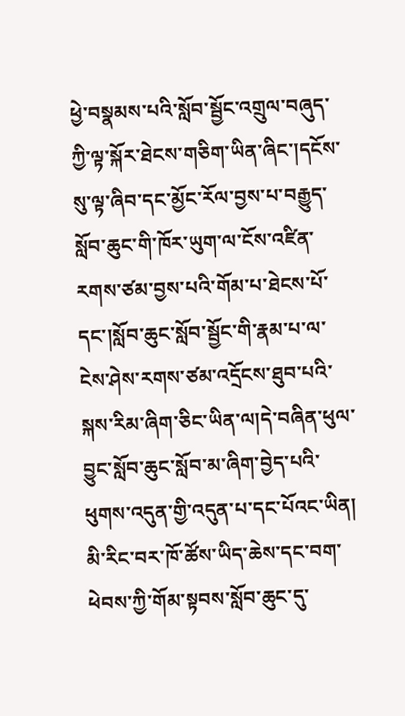ཕྱེ་བསྣམས་པའི་སློབ་སྦྱོང་འགྲུལ་བཞུད་ཀྱི་ལྟ་སྐོར་ཐེངས་གཅིག་ཡིན་ཞིང་།དངོས་སུ་ལྟ་ཞིབ་དང་མྱོང་རོལ་བྱས་པ་བརྒྱུད་སློབ་ཆུང་གི་ཁོར་ཡུག་ལ་ངོས་འཛིན་རགས་ཙམ་བྱས་པའི་གོམ་པ་ཐེངས་པོ་དང་།སློབ་ཆུང་སློབ་སྦྱོང་གི་རྣམ་པ་ལ་ངེས་ཤེས་རགས་ཙམ་འདྲོངས་ཐུབ་པའི་སྐས་རིམ་ཞིག་ཅིང་ཡིན་ལ།དེ་བཞིན་ཕུལ་བྱུང་སློབ་ཆུང་སློབ་མ་ཞིག་བྱེད་པའི་ཕུགས་འདུན་གྱི་འདུན་པ་དང་པོའང་ཡིན། མི་རིང་བར་ཁོ་ཚོས་ཡིད་ཆེས་དང་བག་ཕེབས་ཀྱི་གོམ་སྟབས་སློབ་ཆུང་དུ་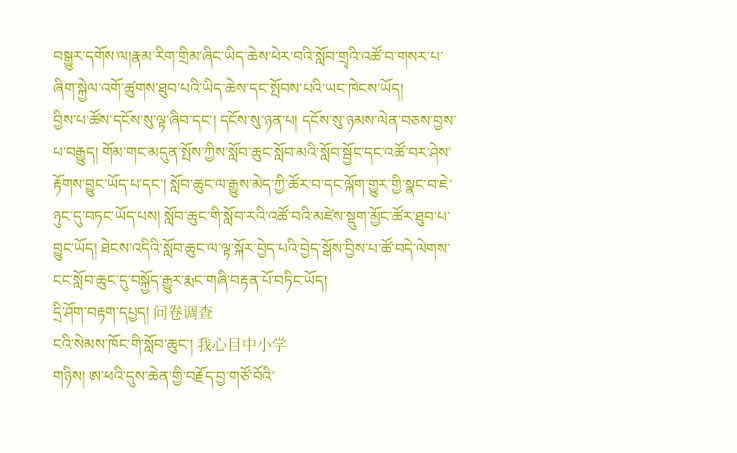བསྒྱུར་དགོས་ལ།རྣམ་རིག་གྲིམ་ཞིང་ཡིད་ཆེས་ཕེར་བའི་སློབ་གྲྭའི་འཚོ་བ་གསར་པ་ཞིག་སྐྱེལ་འགོ་ཚུགས་ཐུབ་པའི་ཡིད་ཆེས་དང་སྤོབས་པའི་ཡང་ཁེངས་ཡོད།
བྱིས་པ་ཚོས་དངོས་སུ་ལྟ་ཞིབ་དང་། དངོས་སུ་ཉན་པ། དངོས་སུ་ཉམས་ལེན་བཅས་བྱས་པ་བརྒྱུད། གོམ་གང་མདུན་སྤོས་ཀྱིས་སློབ་ཆུང་སློབ་མའི་སློབ་སྦྱོང་དང་འཚོ་བར་ཤེས་རྟོགས་བྱུང་ཡོད་པ་དང་། སློབ་ཆུང་ལ་རྒྱུས་མེད་ཀྱི་ཚོར་བ་དང་ལྐོག་གྱུར་གྱི་སྣང་བ་ཇེ་ཉུང་དུ་བཏང་ཡོད་པས། སློབ་ཆུང་གི་སློབ་རའི་འཚོ་བའི་མཛེས་སྡུག་མྱོང་ཚོར་ཐུབ་པ་བྱུང་ཡོད། ཐེངས་འདིའི་སློབ་ཆུང་ལ་ལྟ་སྐོར་བྱེད་པའི་བྱེད་སྒོས་བྱིས་པ་ཚོ་བདེ་ལེགས་ངང་སློབ་ཆུང་དུ་བསྐྱོད་རྒྱུར་རྨང་གཞི་བརྟན་པོ་བཏིང་ཡོད།
དྲི་ཤོག་བརྟག་དཔྱད། 问卷调查
ངའི་སེམས་ཁོང་གི་སློབ་ཆུང་། 我心目中小学
གཉིས། ཨ་ཕའི་དུས་ཆེན་གྱི་བརྗོད་བྱ་གཙོ་བོའི་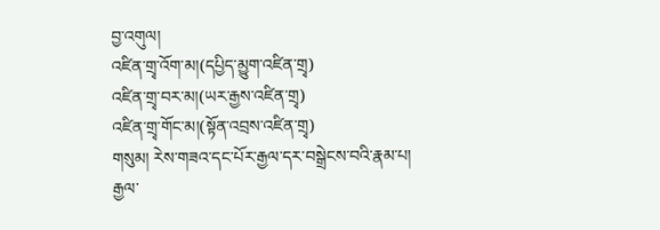བྱ་འགུལ།
འཛིན་གྲྭ་འོག་མ།(དཔྱིད་མྱུག་འཛིན་གྲྭ)
འཛིན་གྲྭ་བར་མ།(ཡར་རྒྱས་འཛིན་གྲྭ)
འཛིན་གྲྭ་གོང་མ།(སྟོན་འབྲས་འཛིན་གྲྭ)
གསུམ། རེས་གཟའ་དང་པོར་རྒྱལ་དར་བསྒྲེངས་བའི་རྣམ་པ།
རྒྱལ་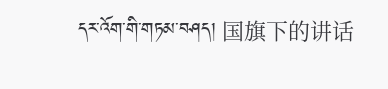དར་འོག་གི་གཏམ་བཤད། 国旗下的讲话